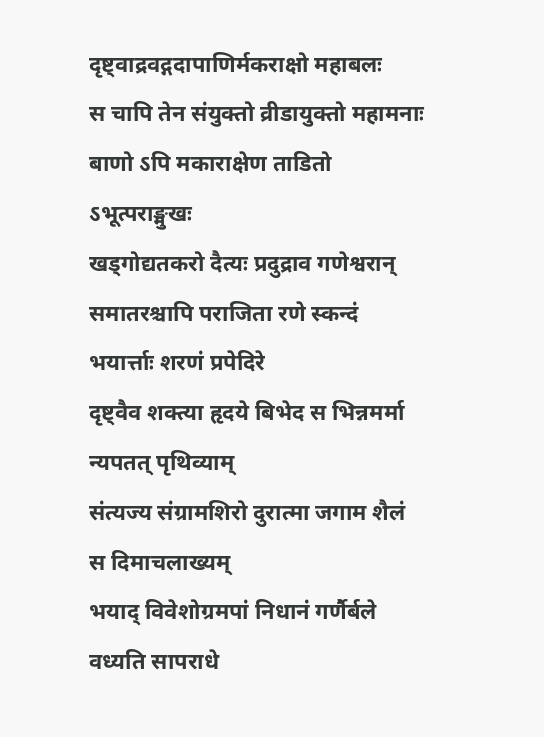दृष्ट्वाद्रवद्गदापाणिर्मकराक्षो महाबलः
स चापि तेन संयुक्तो व्रीडायुक्तो महामनाः
बाणो ऽपि मकाराक्षेण ताडितो ऽभूत्पराङ्मुखः
खड्गोद्यतकरो दैत्यः प्रदुद्राव गणेश्वरान्
समातरश्चापि पराजिता रणे स्कन्दं भयार्त्ताः शरणं प्रपेदिरे
दृष्ट्वैव शक्त्या हृदये बिभेद स भिन्नमर्मा न्यपतत् पृथिव्याम्
संत्यज्य संग्रामशिरो दुरात्मा जगाम शैलं स दिमाचलाख्यम्
भयाद् विवेशोग्रमपां निधानं गर्णैर्बले वध्यति सापराधे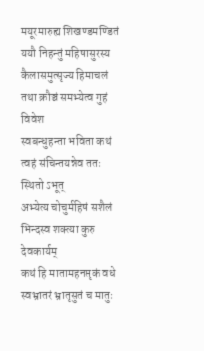मयूरमारुह्य शिखण्डमण्डितं ययौ निहन्तुं महिषासुरस्य
कैलासमुत्सृज्य हिमाचलं तथा क्रौञ्चं समभ्येत्व गुहं विवेश
स्वबन्धुहन्ता भविता कथं त्वहं संचिन्तयन्नेव ततः स्थितो ऽभूत्
अभ्येत्य चोचुर्महिषं सशैलं भिन्दस्व शक्त्या कुरु देवकार्यम्
कथं हि मातामहनप्तृकं वधे स्वभ्रातरं भ्रातृसुतं च मातुः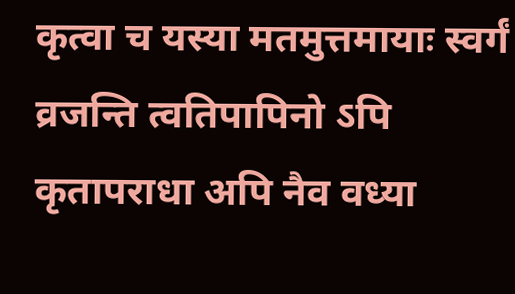कृत्वा च यस्या मतमुत्तमायाः स्वर्गं व्रजन्ति त्वतिपापिनो ऽपि
कृतापराधा अपि नैव वध्या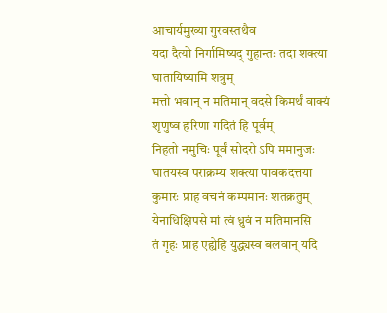आचार्यमुख्या गुरवस्तथैव
यदा दैत्यो निर्गामिष्यद् गुहान्तः तदा शक्त्या घातायिष्यामि शत्रुम्
मत्तो भवान् न मतिमान् वदसे किमर्थं वाक्यं शृणुष्व हरिणा गदितं हि पूर्वम्
निहतो नमुचिः पूर्वं सोदरो ऽपि ममानुजः
घातयस्व पराक्रम्य शक्त्या पावकदत्तया
कुमारः प्राह वचनं कम्पमानः शतक्रतुम्
येनाधिक्षिपसे मां त्वं ध्रुवं न मतिमानसि
तं गृहः प्राह एह्येहि युद्ध्यस्व बलवान् यदि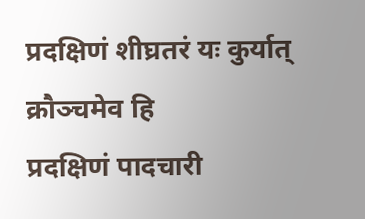प्रदक्षिणं शीघ्रतरं यः कुर्यात् क्रौञ्चमेव हि
प्रदक्षिणं पादचारी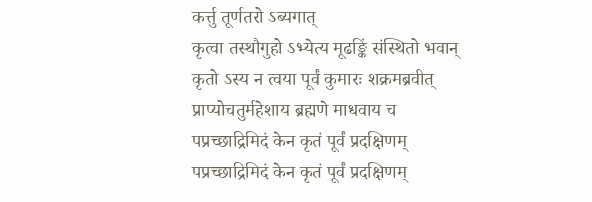कर्त्तु तूर्णतरो ऽब्यगात्
कृत्वा तस्थौगुहो ऽभ्येत्य मूढङ्किं संस्थितो भवान्
कृतो ऽस्य न त्वया पूर्वं कुमारः शक्रमब्रवीत्
प्राप्योचतुर्महेशाय ब्रह्मणे माधवाय च
पप्रच्छाद्रिमिदं केन कृतं पूर्वं प्रदक्षिणम्
पप्रच्छाद्रिमिदं केन कृतं पूर्वं प्रदक्षिणम्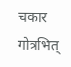चकार गोत्रभित्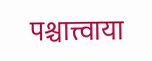पश्चात्त्वाया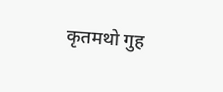कृतमथो गुह